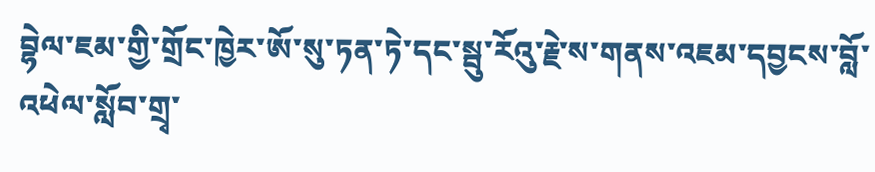བྷེལ་ཇམ་གྱི་གྲོང་ཁྱེར་ཨོ་སུ་ཏན་ཏེ་དང་སྦུ་རོའུ་རྗེ་ས་གནས་འཇམ་དབྱངས་བློ་འཕེལ་སློབ་གྲྭ་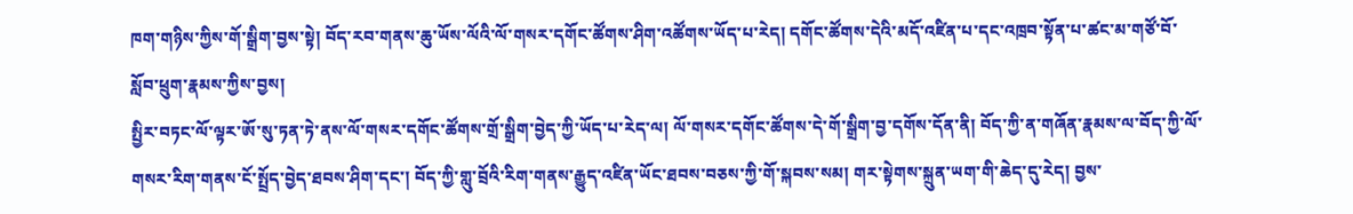ཁག་གཉིས་ཀྱིས་གོ་སྒྲིག་བྱས་སྟེ། བོད་རབ་གནས་ཆུ་ཡོས་ལོའི་ལོ་གསར་དགོང་ཚོགས་ཤིག་འཚོགས་ཡོད་པ་རེད། དགོང་ཚོགས་དེའི་མདོ་འཛིན་པ་དང་འཁྲབ་སྟོན་པ་ཚང་མ་གཙོ་བོ་སློབ་ཕྲུག་རྣམས་ཀྱིས་བྱས།
སྤྱིར་བཏང་ལོ་ལྟར་ཨོ་སུ་ཏན་ཏེ་ནས་ལོ་གསར་དགོང་ཚོགས་གྲོ་སྒྲིག་བྱེད་ཀྱི་ཡོད་པ་རེད་ལ། ལོ་གསར་དགོང་ཚོགས་དེ་གོ་སྒྲིག་བྱ་དགོས་དོན་ནི། བོད་ཀྱི་ན་གཞོན་རྣམས་ལ་བོད་ཀྱི་ལོ་གསར་རིག་གནས་ངོ་སྤྲོད་བྱེད་ཐབས་ཤིག་དང་། བོད་ཀྱི་གླུ་བྲོའི་རིག་གནས་རྒྱུད་འཛིན་ཡོང་ཐབས་བཅས་ཀྱི་གོ་སྐབས་སམ། གར་སྟེགས་སྐྲུན་ཡག་གི་ཆེད་དུ་རེད། བྱས་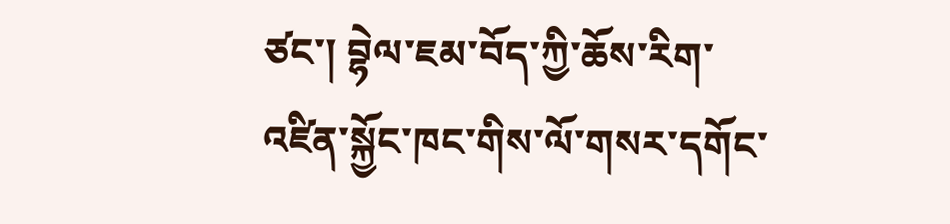ཙང་། བྷེལ་ཇམ་བོད་ཀྱི་ཆོས་རིག་འཛིན་སྐྱོང་ཁང་གིས་ལོ་གསར་དགོང་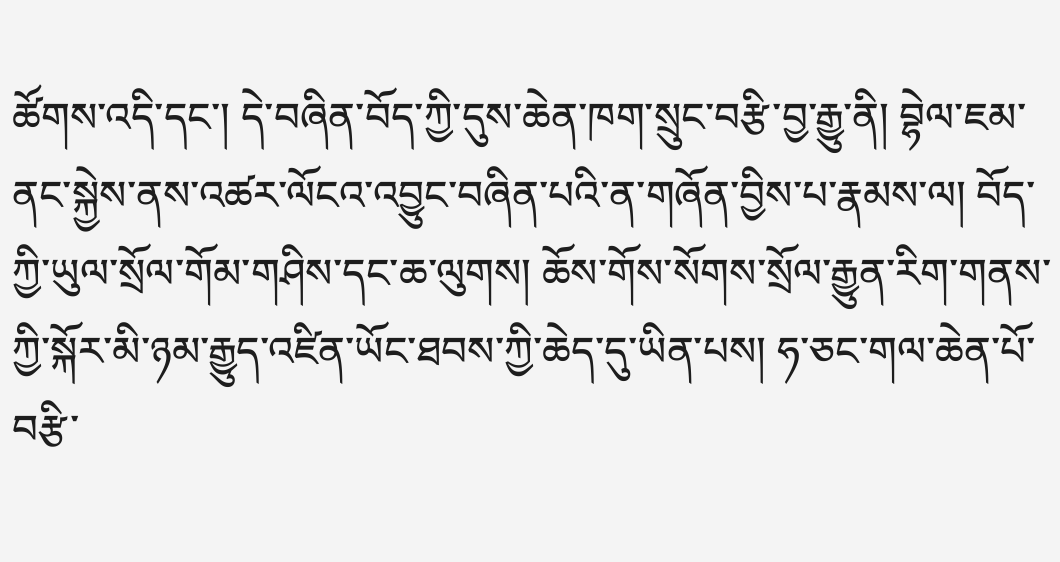ཚོགས་འདི་དང་། དེ་བཞིན་བོད་ཀྱི་དུས་ཆེན་ཁག་སྲུང་བརྩི་བྱ་རྒྱུ་ནི། བྷེལ་ཇམ་ནང་སྐྱེས་ནས་འཚར་ལོངའ་འབྱུང་བཞིན་པའི་ན་གཞོན་བྱིས་པ་རྣམས་ལ། བོད་ཀྱི་ཡུལ་སྲོལ་གོམ་གཤིས་དང་ཆ་ལུགས། ཆོས་གོས་སོགས་སྲོལ་རྒྱུན་རིག་གནས་ཀྱི་སྐོར་མི་ཉམ་རྒྱུད་འཛིན་ཡོང་ཐབས་ཀྱི་ཆེད་དུ་ཡིན་པས། ཧ་ཅང་གལ་ཆེན་པོ་བརྩི་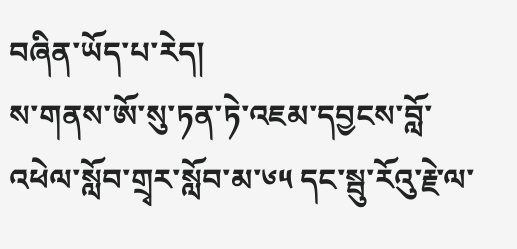བཞིན་ཡོད་པ་རེད།
ས་གནས་ཨོ་སུ་ཏན་ཏེ་འཇམ་དབྱངས་བློ་འཕེལ་སློབ་གྲྭར་སློབ་མ་༦༥ དང་སྦུ་རོའུ་རྗེ་ལ་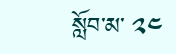སློབ་མ་ ༢༤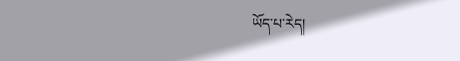ཡོད་པ་རེད།